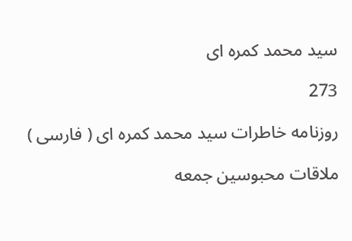سيد محمد كمره اى

273

روزنامه خاطرات سيد محمد كمره اى ( فارسى )

ملاقات محبوسين جمعه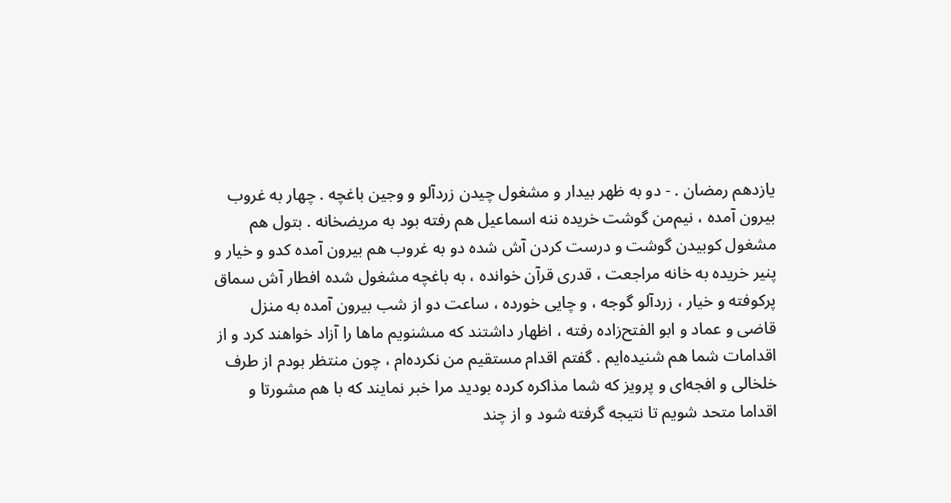يازدهم رمضان . - دو به ظهر بيدار و مشغول چيدن زردآلو و وجين باغچه . چهار به غروب بيرون آمده ، نيم‌من گوشت خريده ننه اسماعيل هم رفته بود به مريضخانه . بتول هم مشغول كوبيدن گوشت و درست كردن آش شده دو به غروب هم بيرون آمده كدو و خيار و پنير خريده به خانه مراجعت ، قدرى قرآن خوانده ، به باغچه مشغول شده افطار آش سماق پركوفته و خيار ، زردآلو گوجه ، و چايى خورده ، ساعت دو از شب بيرون آمده به منزل قاضى و عماد و ابو الفتح‌زاده رفته ، اظهار داشتند كه مىشنويم ماها را آزاد خواهند كرد و از اقدامات شما هم شنيده‌ايم . گفتم اقدام مستقيم من نكرده‌ام ، چون منتظر بودم از طرف خلخالى و افجه‌اى و پرويز كه شما مذاكره كرده بوديد مرا خبر نمايند كه با هم مشورتا و اقداما متحد شويم تا نتيجه گرفته شود و از چند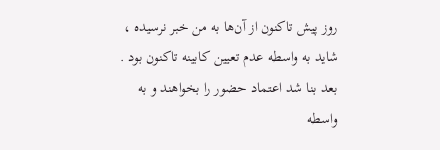روز پيش تاكنون از آن‌ها به من خبر نرسيده ، شايد به واسطه عدم تعيين كابينه تاكنون بود . بعد بنا شد اعتماد حضور را بخواهند و به واسطه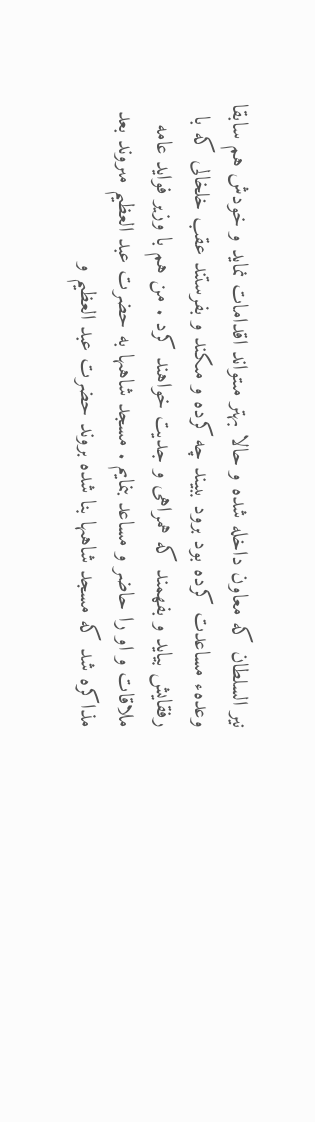نير السلطان كه معاون داخله شده و حالا بهتر مىتواند اقدامات نمايد و خودش هم سابقا وعدهء مساعدت كرده بود برود ببيند چه كرده و مىكند و بفرستند عقب خلخالى كه با رفقايش بيايد و بفهمند كه همراهى و جديت خواهند كرد . من هم با وزير فوايد عامه ملاقات و او را حاضر و مساعد بنمايم . مسجد شاهىها به حضرت عبد العظيم مىروند بعد مذاكره شد كه مسجد شاهىها بنا شده بروند حضرت عبد العظيم و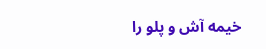خيمه آش و پلو را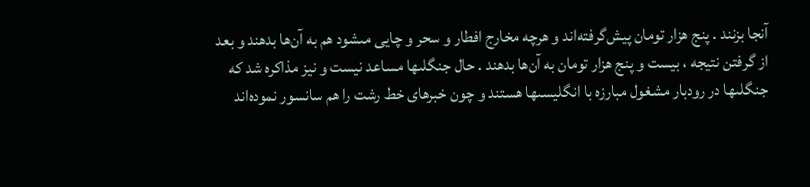آنجا بزنند . پنج هزار تومان پيش‌گرفته‌اند و هرچه مخارج افطار و سحر و چايى مىشود هم به آن‌ها بدهند و بعد از گرفتن نتيجه ، بيست و پنج هزار تومان به آن‌ها بدهند . حال جنگلىها مساعد نيست و نيز مذاكره شد كه جنگلىها در رودبار مشغول مبارزه با انگليسىها هستند و چون خبرهاى خط رشت را هم سانسور نموده‌اند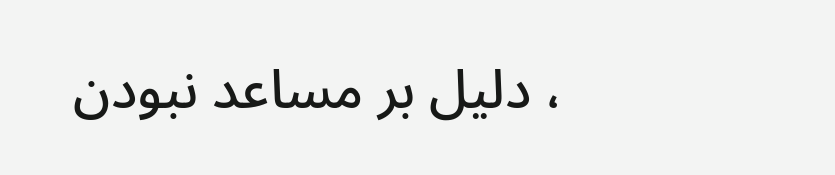، دليل بر مساعد نبودن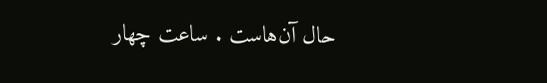حال آن‌هاست . ساعت چهار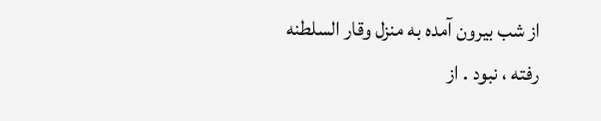از شب بيرون آمده به منزل وقار السلطنه رفته ، نبود . از